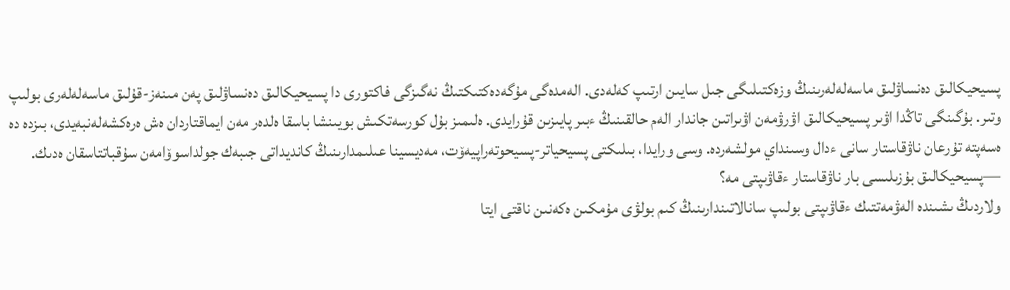پسيحيكالىق دەنساۋلىق ماسەلەلەرىنىڭ وزەكتىلىگى جىل سايىن ارتىپ كەلەدى. الەمدەگى مۇگەدەكتىكتىڭ نەگىزگى فاكتورى دا پسيحيكالىق دەنساۋلىق پەن مىنەز-قۇلىق ماسەلەلەرى بولىپ وتىر. بۇگىنگى تاڭدا اۋىر پسيحيكالىق اۋرۋمەن اۋىراتىن جاندار الەم حالقىنىڭ ءبىر پايىزىن قۇرايدى. ەلىمىز بۇل كورسەتكىش بويىنشا باسقا ەلدەر مەن ايماقتاردان ەش ەرەكشەلەنبەيدى، بىزدە دە ەسەپتە تۇرعان ناۋقاستار سانى ءدال وسىنداي مولشەردە. وسى ورايدا، بىلىكتى پسيحياتر-پسيحوتەراپيەۆت، مەديسينا عىلىمدارىنىڭ كانديداتى جىبەك جولداسوۆامەن سۇقباتتاسقان ەدىك.
—پسيحيكالىق بۇزىلىسى بار ناۋقاستار ءقاۋىپتى مە؟
ولاردىڭ ىشىندە الەۋمەتتىك ءقاۋىپتى بولىپ سانالاتىندارىنىڭ كىم بولۋى مۇمكىن ەكەنىن ناقتى ايتا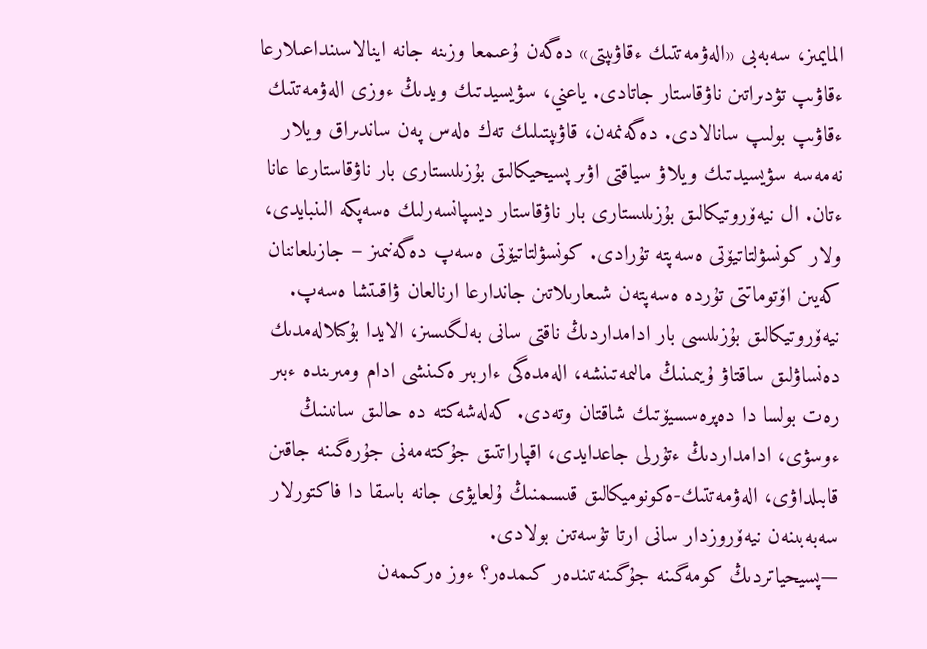المايمىز، سەبەبى «الەۋمەتتىك ءقاۋىپتى» دەگەن ۇعىمعا وزىنە جانە اينالاسىنداعىلارعا ءقاۋىپ تۋدىراتىن ناۋقاستار جاتادى. ياعني، سۋيسيدتىك ويدىڭ ءوزى الەۋمەتتىك ءقاۋىپ بولىپ سانالادى. دەگەنمەن، قاۋىپتىلىك تەك ەلەس پەن ساندىراق ويلار نەمەسە سۋيسيدتىك ويلاۋ سياقتى اۋىر پسيحيكالىق بۇزىلىستارى بار ناۋقاستارعا عانا ءتان. ال نيەۆروتيكالىق بۇزىلىستارى بار ناۋقاستار ديسپانسەرلىك ەسەپكە الىنبايدى، ولار كونسۋلتاتيۆتى ەسەپتە تۇرادى. كونسۋلتاتيۆتى ەسەپ دەگەنىمىز – جازىلعاننان كەيىن اۆتوماتتى تۇردە ەسەپتەن شىعارىلاتىن جاندارعا ارنالعان ۋاقىتشا ەسەپ. نيەۆروتيكالىق بۇزىلىسى بار ادامداردىڭ ناقتى سانى بەلگىسىز، الايدا بۇكىلالەمدىك دەنساۋلىق ساقتاۋ ۇيىمىنىڭ مالىمەتىنشە، الەمدەگى ءاربىر ەكىنشى ادام ومىرىندە ءبىر رەت بولسا دا دەپرەسسيۆتىك شاقتان وتەدى. كەلەشەكتە دە حالىق سانىنىڭ ءوسۋى، ادامداردىڭ ءتۇرلى جاعدايدى، اقپاراتتىق جۇكتەمەنى جۇرەگىنە جاقىن قابىلداۋى، الەۋمەتتىك-ەكونوميكالىق قىسىمنىڭ ۇلعايۋى جانە باسقا دا فاكتورلار سەبەبىنەن نيەۆروزدار سانى ارتا تۇسەتىن بولادى.
—پسيحياتردىڭ كومەگىنە جۇگىنەتىندەر كىمدەر؟ ءوز ەركىمەن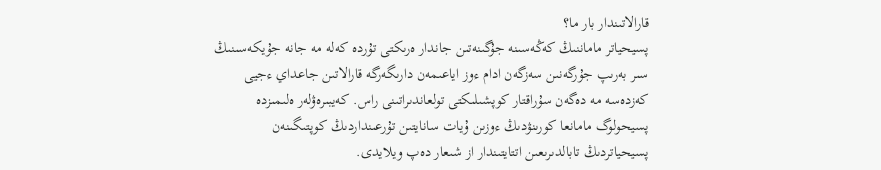قارالاتىندار بار ما؟
پسيحياتر ماماننىڭ كەڭەسىنە جۇگىنەتىن جاندار ەرىكتى تۇردە كەلە مە جانە جۇيكەسىنىڭ سىر بەرىپ جۇرگەنىن سەزگەن ادام ءوز اياعىمەن دارىگەرگە قارالاتىن جاعداي ءجيى كەزدەسە مە دەگەن سۇراقتار كوپشىلىكتى تولعاندىراتىنى راس. كەيبىرەۋلەر ەلىمىزدە پسيحولوگ مامانعا كورىنۋدىڭ ءوزىن ۇيات سانايتىن تۇرعىنداردىڭ كوپتىگىنەن پسيحياتردىڭ تابالدىرىعىن اتتايتىندار از شىعار دەپ ويلايدى.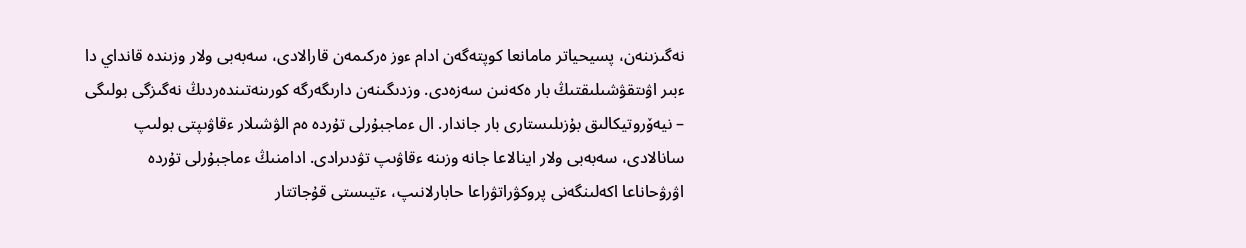نەگىزىنەن، پسيحياتر مامانعا كوپتەگەن ادام ءوز ەركىمەن قارالادى، سەبەبى ولار وزىندە قانداي دا ءبىر اۋىتقۋشىلىقتىڭ بار ەكەنىن سەزەدى. وزدىگىنەن دارىگەرگە كورىنەتىندەردىڭ نەگىزگى بولىگى – نيەۆروتيكالىق بۇزىلىستارى بار جاندار. ال ءماجبۇرلى تۇردە ەم الۋشىلار ءقاۋىپتى بولىپ سانالادى، سەبەبى ولار اينالاعا جانە وزىنە ءقاۋىپ تۋدىرادى. ادامنىڭ ءماجبۇرلى تۇردە اۋرۋحاناعا اكەلىنگەنى پروكۋراتۋراعا حابارلانىپ، ءتيىستى قۇجاتتار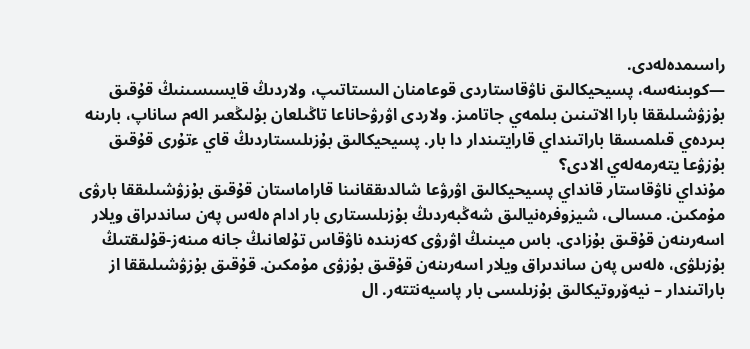راسىمدەلەدى.
—كوبىنەسە، پسيحيكالىق ناۋقاستاردى قوعامنان الىستاتىپ، ولاردىڭ قايسىسىنىڭ قۇقىق بۇزۋشىلىققا بارا الاتىنىن بىلمەي جاتامىز. ولاردى اۋرۋحاناعا تاڭىلعان بۇلىڭعىر الەم ساناپ، بارىنە بىردەي قىلمىسقا باراتىنداي قارايتىندار دا بار. پسيحيكالىق بۇزىلىستاردىڭ قاي ءتۇرى قۇقىق بۇزۋعا يتەرمەلەي الادى؟
مۇنداي ناۋقاستار قانداي پسيحيكالىق اۋرۋعا شالدىققانىنا قاراماستان قۇقىق بۇزۋشىلىققا بارۋى مۇمكىن. مىسالى، شيزوفرەنيالىق شەڭبەردىڭ بۇزىلىستارى بار ادام ەلەس پەن ساندىراق ويلار اسەرىنەن قۇقىق بۇزادى. باس ميىنىڭ اۋرۋى كەزىندە ناۋقاس تۇلعانىڭ جانە مىنەز-قۇلىقتىڭ بۇزىلۋى، ەلەس پەن ساندىراق ويلار اسەرىنەن قۇقىق بۇزۋى مۇمكىن. قۇقىق بۇزۋشىلىققا از باراتىندار – نيەۆروتيكالىق بۇزىلىسى بار پاسيەنتتەر. ال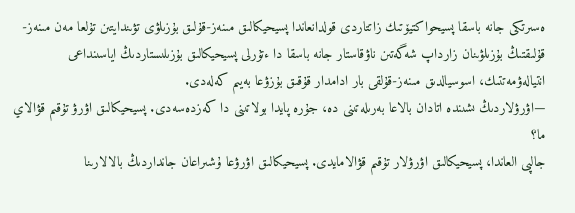ەسىرتكى جانە باسقا پسيحواكتيۆتىك زاتتاردى قولدانعاندا پسيحيكالىق مىنەز-قۇلىق بۇزىلۋى تۋىندايتىن تۇلعا مەن مىنەز-قۇلىقتىڭ بۇزىلۋىنان زارداپ شەگەتىن ناۋقاستار جانە باسقا دا ءتۇرلى پسيحيكالىق بۇزىلىستاردىڭ اياسىنداعى انتيالەۋمەتتىك، اسوسيالدىق مىنەز-قۇلقى بار ادامدار قۇقىق بۇزۋعا بەيىم كەلەدى.
—اۋرۋلاردىڭ ىشىندە اتادان بالاعا بەرىلەتىنى دە، جۇرە پايدا بولاتىنى دا كەزدەسەدى. پسيحيكالىق اۋرۋ تۇقىم قۋالاي ما؟
جالپى العاندا، پسيحيكالىق اۋرۋلار تۇقىم قۋالامايدى. پسيحيكالىق اۋرۋعا ۇشىراعان جانداردىڭ بالالارىنا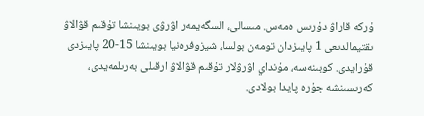ۇركە قاراۋ دۇرىس ەمەس. مىسالى، السگەيمەر اۋرۋى بويىنشا تۇقىم قۋالاۋ ىقتيمالدىعى 1 پايىزدان تومەن بولسا، شيزوفرەنيا بويىنشا 15-20 پايىزدى قۇرايدى. كوبىنەسە، مۇنداي اۋرۋلار تۇقىم قۋالاۋ ارقىلى بەرىلمەيدى، كەرىسىنشە جۇرە پايدا بولادى.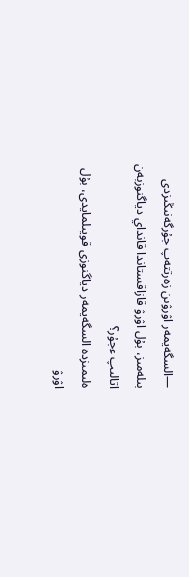—السگەيمەر اۋرۋىن زەرتتەپ جۇرگەنىڭىزدى بىلەمىز، بۇل اۋرۋ قازاقستاندا قانداي دياگنوزبەن اتالىپ ءجۇر؟
ەلىمىزدە السگەيمەر دياگنوزى قويىلمايدى، بۇل اۋرۋ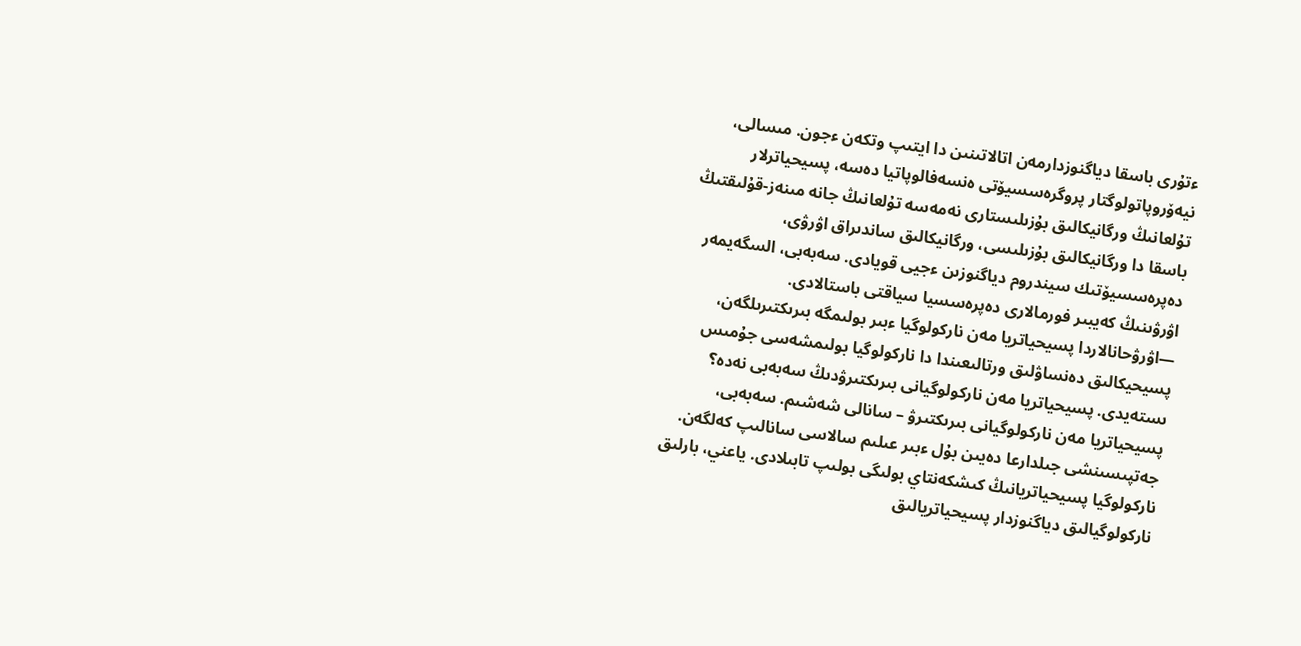ءتۇرى باسقا دياگنوزدارمەن اتالاتىنىن دا ايتىپ وتكەن ءجون. مىسالى، نيەۆروپاتولوگتار پروگرەسسيۆتى ەنسەفالوپاتيا دەسە، پسيحياترلار تۇلعانىڭ ورگانيكالىق بۇزىلىستارى نەمەسە تۇلعانىڭ جانە مىنەز-قۇلىقتىڭ باسقا دا ورگانيكالىق بۇزىلىسى، ورگانيكالىق ساندىراق اۋرۋى، دەپرەسسيۆتىك سيندروم دياگنوزىن ءجيى قويادى. سەبەبى، السگەيمەر اۋرۋىنىڭ كەيبىر فورمالارى دەپرەسسيا سياقتى باستالادى.
—اۋرۋحانالاردا پسيحياتريا مەن ناركولوگيا ءبىر بولىمگە بىرىكتىرىلگەن، پسيحيكالىق دەنساۋلىق ورتالىعىندا دا ناركولوگيا بولىمشەسى جۇمىس ىستەيدى. پسيحياتريا مەن ناركولوگيانى بىرىكتىرۋدىڭ سەبەبى نەدە؟
پسيحياتريا مەن ناركولوگيانى بىرىكتىرۋ – سانالى شەشىم. سەبەبى، جەتپىسىنشى جىلدارعا دەيىن بۇل ءبىر عىلىم سالاسى سانالىپ كەلگەن. ناركولوگيا پسيحياتريانىڭ كىشكەنتاي بولىگى بولىپ تابىلادى. ياعني، بارلىق ناركولوگيالىق دياگنوزدار پسيحياتريالىق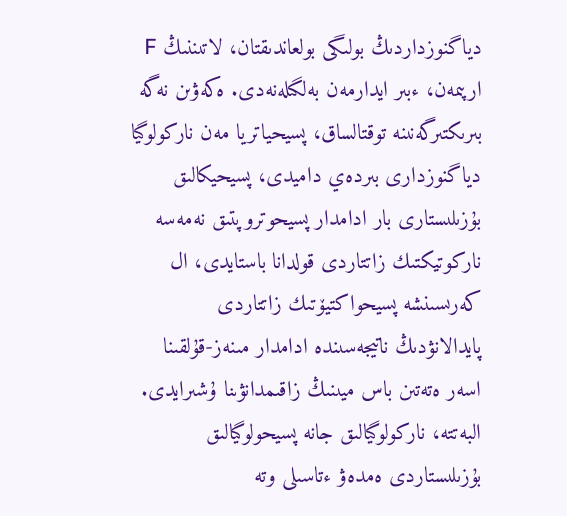دياگنوزداردىڭ بولىگى بولعاندىقتان، لاتىننىڭ F ارپىمەن، ءبىر ايدارمەن بەلگىلەنەدى. ەكەۋىن نەگە بىرىكتىرگەنىنە توقتالساق، پسيحياتريا مەن ناركولوگيا دياگنوزدارى بىردەي داميدى، پسيحيكالىق بۇزىلىستارى بار ادامدار پسيحوتروپتىق نەمەسە ناركوتيكتىك زاتتاردى قولدانا باستايدى، ال كەرىسىنشە پسيحواكتيۆتىك زاتتاردى پايدالانۋدىڭ ناتيجەسىندە ادامدار مىنەز-قۇلقىنا اسەر ەتەتىن باس ميىنىڭ زاقىمدانۋىنا ۇشىرايدى. البەتتە، ناركولوگيالىق جانە پسيحولوگيالىق بۇزىلىستاردى ەمدەۋ ءتاسىلى وتە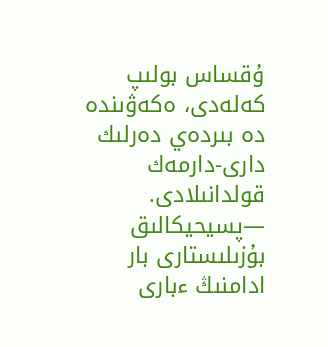ۇقساس بولىپ كەلەدى، ەكەۋىندە دە بىردەي دەرلىك دارى-دارمەك قولدانىلادى.
—پسيحيكالىق بۇزىلىستارى بار ادامنىڭ ءبارى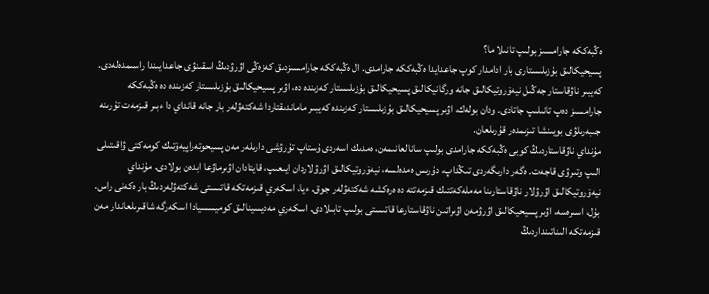ەڭبەككە جارامسىز بولىپ تانىلا ما؟
پسيحيكالىق بۇزىلىستارى بار ادامدار كوپ جاعدايدا ەڭبەككە جارامدى. ال ەڭبەككە جارامسىزدىق كەزەڭى اۋرۋدىڭ اسقىنۋى جاعدايىندا راسىمدەلەدى. كەيبىر ناۋقاستار جەڭىل نيەۆروتيكالىق جانە ورگانيكالىق پسيحيكالىق بۇزىلىستار كەزىندە دە، اۋىر پسيحيكالىق بۇزىلىستار كەزىندە دە ەڭبەككە جارامسىز دەپ تانىلىپ جاتادى. ودان بولەك، اۋىر پسيحيكالىق بۇزىلىستار كەزىندە كەيبىر ماماندىقتاردا شەكتەۋلەر بار جانە قانداي دا ءبىر قىزمەت تۇرىنە جىبەرىلۋى بويىنشا تىزىمدەر قۇرىلعان.
مۇنداي ناۋقاستاردىڭ كوبى ەڭبەككە جارامدى بولىپ سانالعانىمەن، ەمدىك اسەردى ۇستاپ تۇرۋشى دارىلەر مەن پسيحوتەراپيەۆتىك كومەكتى ۋاقىتىلى الىپ وتىرۋى قاجەت. ەگەر دارىگەردى تىڭداپ، دۇرىس ەمدەلسە، نيەۆروتيكالىق اۋرۋلاردان ايىعىپ، قايتادان اۋىرماۋعا ابدەن بولادى. مۇنداي نيەۆروتيكالىق اۋرۋلار ناۋقاستارىنا مەملەكەتتىك قىزمەتتە دە ەرەكشە شەكتەۋلەر جوق. ءيا، اسكەري قىزمەتكە قاتىستى شەكتەۋلەردىڭ بار ەكەنى راس. بۇل، اسىرەسە، اۋىر پسيحيكالىق اۋرۋمەن اۋىراتىن ناۋقاستارعا قاتىستى بولىپ تابىلادى. اسكەري مەديسينالىق كوميسسيادا اسكەرگە شاقىرىلعاندار مەن قىزمەتكە الىناتىنداردىڭ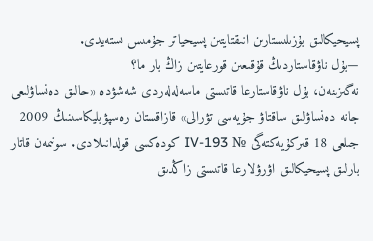پسيحيكالىق بۇزىلىستارىن انىقتايتىن پسيحياتر جۇمىس ىستەيدى.
—بۇل ناۋقاستاردىڭ قۇقىعىن قورعايتىن زاڭ بار ما؟
نەگىزىنەن، بۇل ناۋقاستارعا قاتىستى ماسەلەلەردى شەشۋدە «حالىق دەنساۋلىعى جانە دەنساۋلىق ساقتاۋ جۇيەسى تۋرالى» قازاقستان رەسپۋبليكاسىنىڭ 2009 جىلعى 18 قىركۇيەكتەگى № 193-IV كودەكسى قولدانىلادى. سونىمەن قاتار بارلىق پسيحيكالىق اۋرۋلارعا قاتىستى زاڭدىق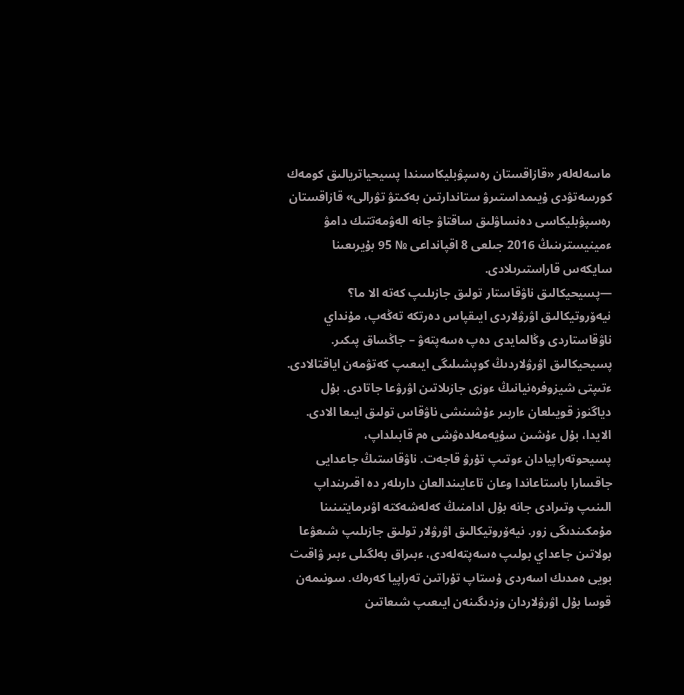ماسەلەلەر «قازاقستان رەسپۋبليكاسىندا پسيحياتريالىق كومەك كورسەتۋدى ۇيىمداستىرۋ ستاندارتىن بەكىتۋ تۋرالى» قازاقستان رەسپۋبليكاسى دەنساۋلىق ساقتاۋ جانە الەۋمەتتىك دامۋ ءمينيسترىنىڭ 2016 جىلعى 8 اقپانداعى № 95 بۇيرىعىنا سايكەس قاراستىرىلادى.
—پسيحيكالىق ناۋقاستار تولىق جازىلىپ كەتە الا ما؟
نيەۆروتيكالىق اۋرۋلاردى ايىقپاس دەرتكە تەڭەپ، مۇنداي ناۋقاستاردى وڭالمايدى دەپ ەسەپتەۋ – جاڭساق پىكىر. پسيحيكالىق اۋرۋلاردىڭ كوپشىلىگى ايىعىپ كەتۋمەن اياقتالادى. ءتىپتى شيزوفرەنيانىڭ ءوزى جازىلاتىن اۋرۋعا جاتادى. بۇل دياگنوز قويىلعان ءاربىر ءۇشىنشى ناۋقاس تولىق ايىعا الادى. الايدا، بۇل ءۇشىن سۇيەمەلدەۋشى ەم قابىلداپ، پسيحوتەراپيادان ءوتىپ تۇرۋ قاجەت. ناۋقاستىڭ جاعدايى جاقسارا باستاعاندا وعان تاعايىندالعان دارىلەر دە اقىرىنداپ الىنىپ وتىرادى جانە بۇل ادامنىڭ كەلەشەكتە اۋىرمايتىنىنا مۇمكىندىگى زور. نيەۆروتيكالىق اۋرۋلار تولىق جازىلىپ شىعۋعا بولاتىن جاعداي بولىپ ەسەپتەلەدى، ءبىراق بەلگىلى ءبىر ۋاقىت بويى ەمدىك اسەردى ۇستاپ تۇراتىن تەراپيا كەرەك. سونىمەن قوسا بۇل اۋرۋلاردان وزدىگىنەن ايىعىپ شىعاتىن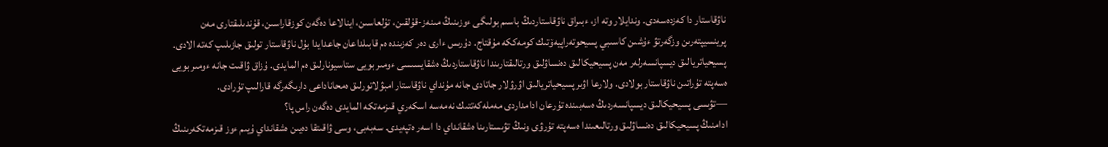ناۋقاستار دا كەزدەسەدى. وندايلار وتە از، ءبىراق ناۋقاستاردىڭ باسىم بولىگى ءوزىنىڭ مىنەز-قۇلقىن، تۇلعاسىن، اينالاعا دەگەن كوزقاراسىن، قۇندىلىقتارى مەن پرينسيپتەرىن وزگەرتۋ ءۇشىن كاسىبي پسيحوتەراپيەۆتىك كومەككە مۇقتاج. دۇرىس ءارى دەر كەزىندە ەم قابىلداعان جاعدايدا بۇل ناۋقاستار تولىق جازىلىپ كەتە الادى.
پسيحياتريالىق ديسپانسەرلەر مەن پسيحيكالىق دەنساۋلىق ورتالىقتارىندا ناۋقاستاردىڭ ەشقايسىسى ءومىر بويى ستاسيونارلىق ەم المايدى. ۇزاق ۋاقىت جانە ءومىر بويى ەسەپتە تۇراتىن ناۋقاستار بولادى. ولارعا اۋىر پسيحياتريالىق اۋرۋلار جاتادى جانە مۇنداي ناۋقاستار امبۋلاتورلىق ەمحاناداعى دارىگەرگە قارالىپ تۇرادى.
—تۋىسى پسيحيكالىق ديسپانسەردىڭ ەسەبىندە تۇرعان ادامداردى مەملەكەتتىك نەمەسە اسكەري قىزمەتكە المايدى دەگەن راس پا؟
ادامنىڭ پسيحيكالىق دەنساۋلىق ورتالىعىندا ەسەپتە تۇرۋى ونىڭ تۋىستارىنا ەشقانداي دا اسەر ەتپەيدى. سەبەبى، وسى ۋاقىتقا دەيىن ەشقانداي ۇيىم ءوز قىزمەتكەرىنىڭ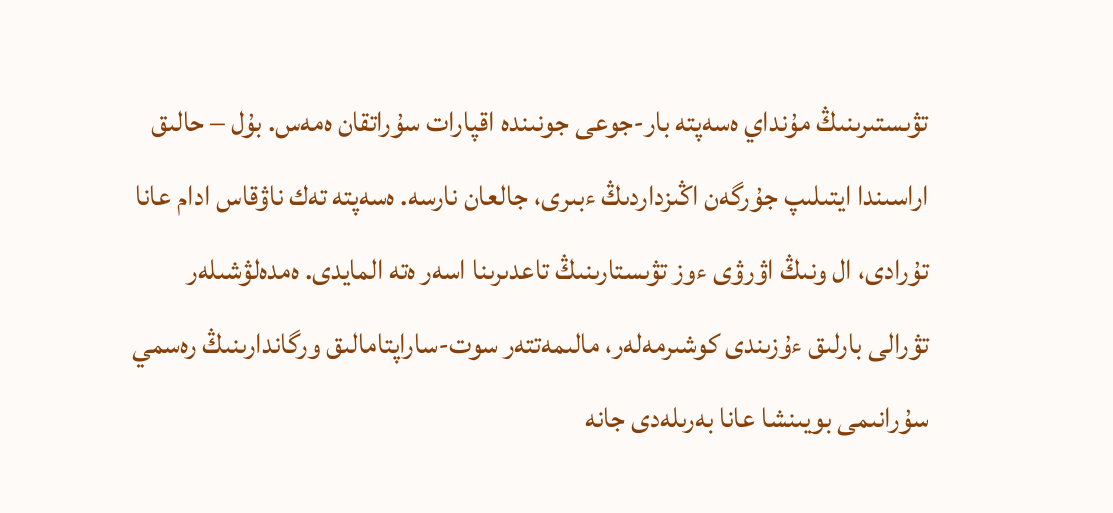تۋىستىرىنىڭ مۇنداي ەسەپتە بار-جوعى جونىندە اقپارات سۇراتقان ەمەس. بۇل – حالىق اراسىندا ايتىلىپ جۇرگەن اڭىزداردىڭ ءبىرى، جالعان نارسە. ەسەپتە تەك ناۋقاس ادام عانا تۇرادى، ال ونىڭ اۋرۋى ءوز تۋىستارىنىڭ تاعدىرىنا اسەر ەتە المايدى. ەمدەلۋشىلەر تۋرالى بارلىق ءۇزىندى كوشىرمەلەر، مالىمەتتەر سوت-ساراپتامالىق ورگاندارىنىڭ رەسمي سۇرانىمى بويىنشا عانا بەرىلەدى جانە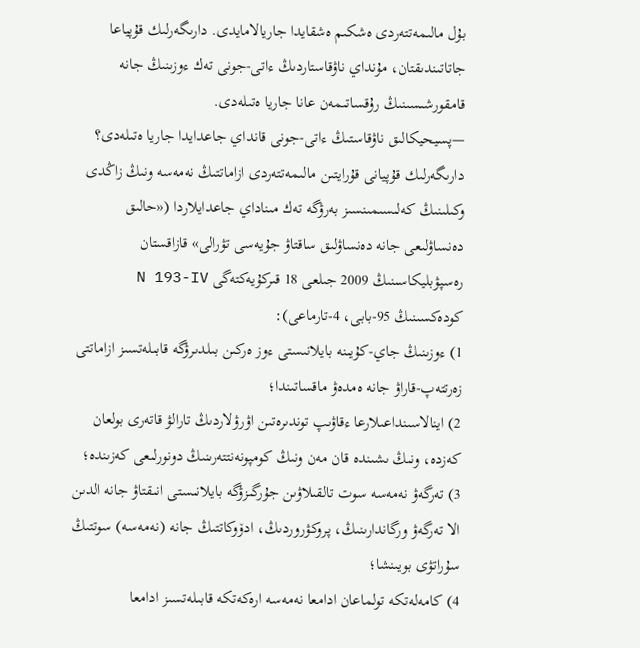بۇل مالىمەتتەردى ەشكىم ەشقايدا جاريالامايدى. دارىگەرلىك قۇپياعا جاتاتىندىقتان، مۇنداي ناۋقاستاردىڭ ءاتى-جونى تەك ءوزىنىڭ جانە قامقورشىسىنىڭ رۇقساتىمەن عانا جاريا ەتىلەدى.
—پسيحيكالىق ناۋقاستىڭ ءاتى-جونى قانداي جاعدايدا جاريا ەتىلەدى؟
دارىگەرلىك قۇپيانى قۇرايتىن مالىمەتتەردى ازاماتتىڭ نەمەسە ونىڭ زاڭدى وكىلىنىڭ كەلىسىمىنسىز بەرۋگە تەك مىناداي جاعدايلاردا («حالىق دەنساۋلىعى جانە دەنساۋلىق ساقتاۋ جۇيەسى تۋرالى» قازاقستان رەسپۋبليكاسىنىڭ 2009 جىلعى 18 قىركۇيەكتەگى N 193-IV كودەكسىنىڭ 95-بابى، 4-تارماعى):
1) ءوزىنىڭ جاي-كۇيىنە بايلانىستى ءوز ەركىن بىلدىرۋگە قابىلەتسىز ازاماتتى زەرتتەپ-قاراۋ جانە ەمدەۋ ماقساتىندا؛
2) اينالاسىنداعىلارعا ءقاۋىپ توندىرەتىن اۋرۋلاردىڭ تارالۋ قاتەرى بولعان كەزدە، ونىڭ ىشىندە قان مەن ونىڭ كومپونەنتتەرىنىڭ دونورلىعى كەزىندە؛
3) تەرگەۋ نەمەسە سوت تالقىلاۋىن جۇرگىزۋگە بايلانىستى انىقتاۋ جانە الدىن الا تەرگەۋ ورگاندارىنىڭ، پروكۋروردىڭ، ادۆوكاتتىڭ جانە (نەمەسە) سوتتىڭ سۇراتۋى بويىنشا؛
4) كامەلەتكە تولماعان ادامعا نەمەسە ارەكەتكە قابىلەتسىز ادامعا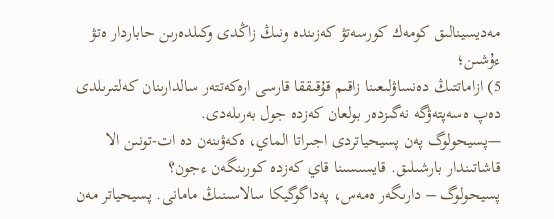مەديسينالىق كومەك كورسەتۋ كەزىندە ونىڭ زاڭدى وكىلدەرىن حاباردار ەتۋ ءۇشىن؛
5) ازاماتتىڭ دەنساۋلىعىنا زاقىم قۇقىققا قارسى ارەكەتتەر سالدارىنان كەلتىرىلدى دەپ ەسەپتەۋگە نەگىزدەر بولعان كەزدە جول بەرىلەدى.
—پسيحولوگ پەن پسيحياتردى اجىراتا الماي، ەكەۋىنەن دە ات-تونىن الا قاشاتىندار بارشىلىق. قايسىسىنا قاي كەزدە كورىنگەن ءجون؟
پسيحولوگ – دارىگەر ەمەس، پەداگوگيكا سالاسىنىڭ مامانى. پسيحياتر مەن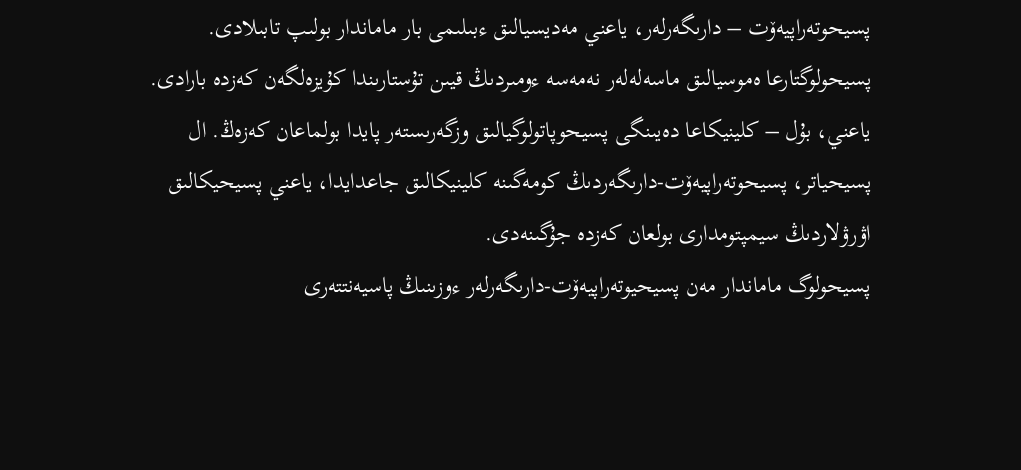پسيحوتەراپيەۆت – دارىگەرلەر، ياعني مەديسيالىق ءبىلىمى بار ماماندار بولىپ تابىلادى.
پسيحولوگتارعا ەموسيالىق ماسەلەلەر نەمەسە ءومىردىڭ قيىن تۇستارىندا كۇيزەلگەن كەزدە بارادى. ياعني، بۇل – كلينيكاعا دەيىنگى پسيحوپاتولوگيالىق وزگەرىستەر پايدا بولماعان كەزەڭ. ال پسيحياتر، پسيحوتەراپيەۆت-دارىگەردىڭ كومەگىنە كلينيكالىق جاعدايدا، ياعني پسيحيكالىق اۋرۋلاردىڭ سيمپتومدارى بولعان كەزدە جۇگىنەدى.
پسيحولوگ ماماندار مەن پسيحيوتەراپيەۆت-دارىگەرلەر ءوزىنىڭ پاسيەنتتەرى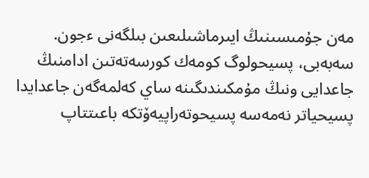مەن جۇمىسىنىڭ ايىرماشىلىعىن بىلگەنى ءجون. سەبەبى، پسيحولوگ كومەك كورسەتەتىن ادامنىڭ جاعدايى ونىڭ مۇمكىندىگىنە ساي كەلمەگەن جاعدايدا پسيحياتر نەمەسە پسيحوتەراپيەۆتكە باعىتتاپ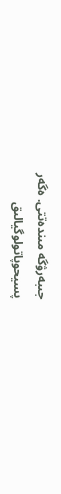جىبەرۋگە مىندەتتى. ەگەر پسيحوپاتولوگيالىق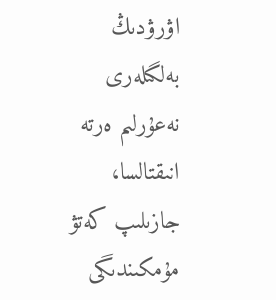اۋرۋدىڭ بەلگىلەرى نەعۇرلىم ەرتە انىقتالسا، جازىلىپ كەتۋ مۇمكىندىگى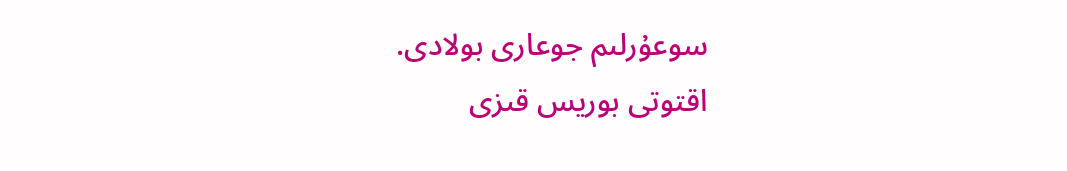سوعۇرلىم جوعارى بولادى.
اقتوتى بوريس قىزى